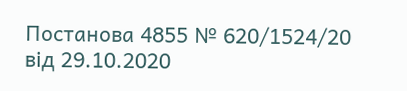Постанова 4855 № 620/1524/20
від 29.10.2020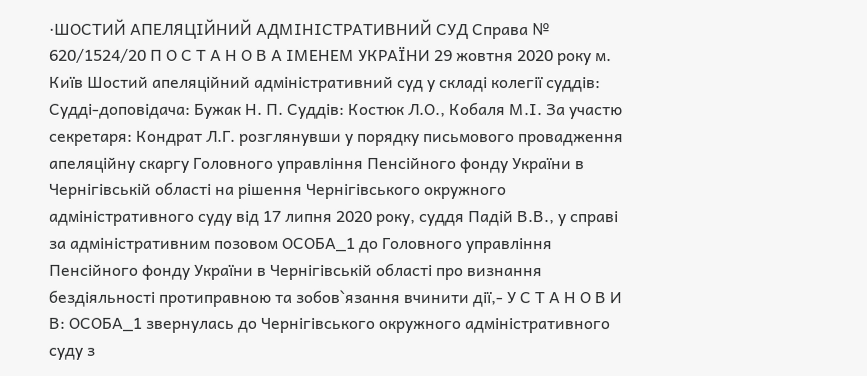·ШОСТИЙ АПЕЛЯЦІЙНИЙ АДМІНІСТРАТИВНИЙ СУД Справа № 620/1524/20 П О С Т А Н О В А ІМЕНЕМ УКРАЇНИ 29 жовтня 2020 року м. Київ Шостий апеляційний адміністративний суд у складі колегії суддів: Судді-доповідача: Бужак Н. П. Суддів: Костюк Л.О., Кобаля М.І. За участю секретаря: Кондрат Л.Г. розглянувши у порядку письмового провадження апеляційну скаргу Головного управління Пенсійного фонду України в Чернігівській області на рішення Чернігівського окружного адміністративного суду від 17 липня 2020 року, суддя Падій В.В., у справі за адміністративним позовом ОСОБА_1 до Головного управління Пенсійного фонду України в Чернігівській області про визнання бездіяльності протиправною та зобов`язання вчинити дії,- У С Т А Н О В И В: ОСОБА_1 звернулась до Чернігівського окружного адміністративного суду з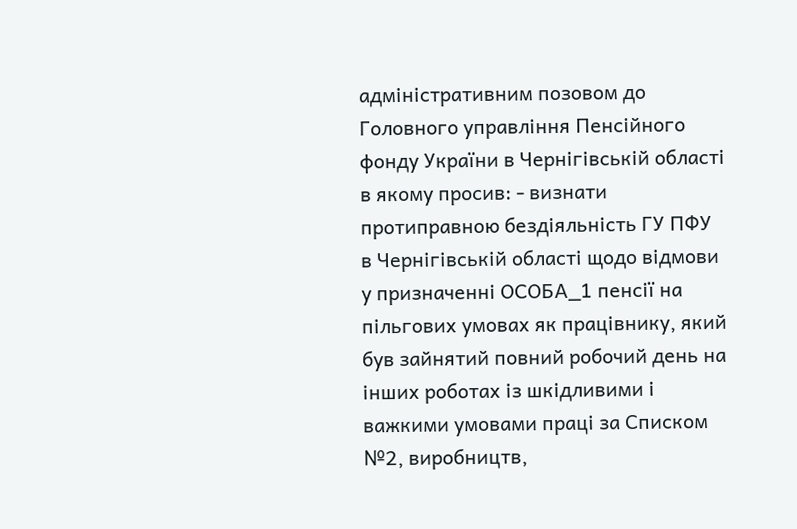адміністративним позовом до Головного управління Пенсійного фонду України в Чернігівській області в якому просив: - визнати протиправною бездіяльність ГУ ПФУ в Чернігівській області щодо відмови у призначенні ОСОБА_1 пенсії на пільгових умовах як працівнику, який був зайнятий повний робочий день на інших роботах із шкідливими і важкими умовами праці за Списком №2, виробництв,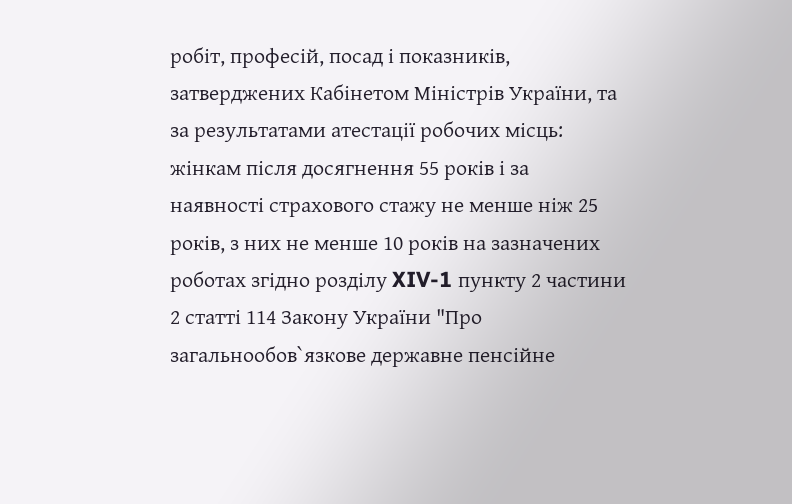робіт, професій, посад і показників, затверджених Кабінетом Міністрів України, та за результатами атестації робочих місць: жінкам після досягнення 55 років і за наявності страхового стажу не менше ніж 25 років, з них не менше 10 років на зазначених роботах згідно розділу XIV-1 пункту 2 частини 2 статті 114 Закону України "Про загальнообов`язкове державне пенсійне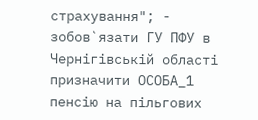страхування"; - зобов`язати ГУ ПФУ в Чернігівській області призначити ОСОБА_1 пенсію на пільгових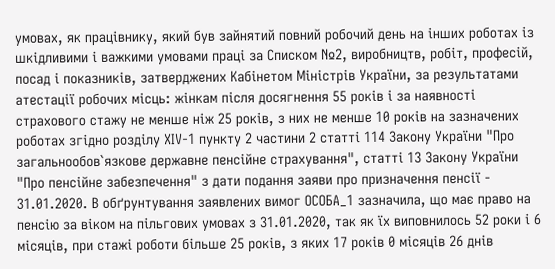умовах, як працівнику, який був зайнятий повний робочий день на інших роботах із шкідливими і важкими умовами праці за Списком №2, виробництв, робіт, професій, посад і показників, затверджених Кабінетом Міністрів України, за результатами атестації робочих місць: жінкам після досягнення 55 років і за наявності страхового стажу не менше ніж 25 років, з них не менше 10 років на зазначених роботах згідно розділу XIV-1 пункту 2 частини 2 статті 114 Закону України "Про загальнообов`язкове державне пенсійне страхування", статті 13 Закону України "Про пенсійне забезпечення" з дати подання заяви про призначення пенсії - 31.01.2020. В обґрунтування заявлених вимог ОСОБА_1 зазначила, що має право на пенсію за віком на пільгових умовах з 31.01.2020, так як їх виповнилось 52 роки і 6 місяців, при стажі роботи більше 25 років, з яких 17 років 0 місяців 26 днів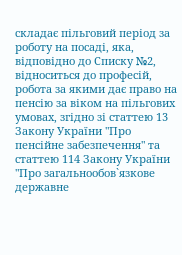складає пільговий період за роботу на посаді, яка, відповідно до Списку №2, відноситься до професій, робота за якими дає право на пенсію за віком на пільгових умовах, згідно зі статтею 13 Закону України "Про пенсійне забезпечення" та статтею 114 Закону України "Про загальнообов`язкове державне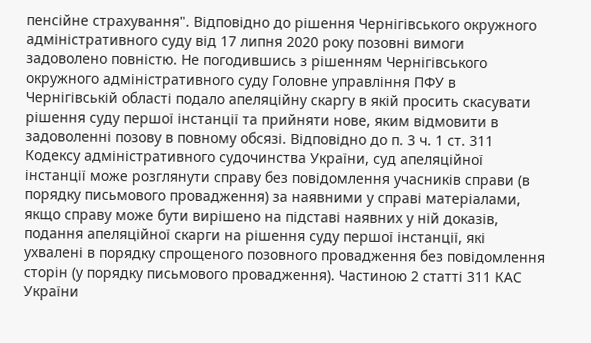пенсійне страхування". Відповідно до рішення Чернігівського окружного адміністративного суду від 17 липня 2020 року позовні вимоги задоволено повністю. Не погодившись з рішенням Чернігівського окружного адміністративного суду Головне управління ПФУ в Чернігівській області подало апеляційну скаргу в якій просить скасувати рішення суду першої інстанції та прийняти нове, яким відмовити в задоволенні позову в повному обсязі. Відповідно до п. 3 ч. 1 ст. 311 Кодексу адміністративного судочинства України, суд апеляційної інстанції може розглянути справу без повідомлення учасників справи (в порядку письмового провадження) за наявними у справі матеріалами, якщо справу може бути вирішено на підставі наявних у ній доказів, подання апеляційної скарги на рішення суду першої інстанції, які ухвалені в порядку спрощеного позовного провадження без повідомлення сторін (у порядку письмового провадження). Частиною 2 статті 311 КАС України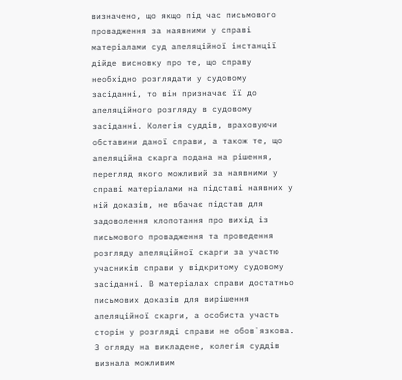визначено, що якщо під час письмового провадження за наявними у справі матеріалами суд апеляційної інстанції дійде висновку про те, що справу необхідно розглядати у судовому засіданні, то він призначає її до апеляційного розгляду в судовому засіданні. Колегія суддів, враховуючи обставини даної справи, а також те, що апеляційна скарга подана на рішення, перегляд якого можливий за наявними у справі матеріалами на підставі наявних у ній доказів, не вбачає підстав для задоволення клопотання про вихід із письмового провадження та проведення розгляду апеляційної скарги за участю учасників справи у відкритому судовому засіданні. В матеріалах справи достатньо письмових доказів для вирішення апеляційної скарги, а особиста участь сторін у розгляді справи не обов`язкова. З огляду на викладене, колегія суддів визнала можливим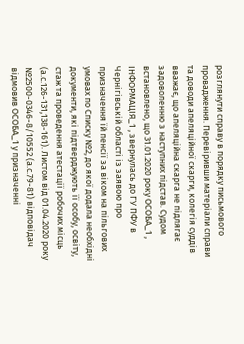розглянути справу в порядку письмового провадження. Перевіривши матеріали справи та доводи апеляційної скарги, колегія суддів вважає, що апеляційна скарга не підлягає задоволенню з наступних підстав. Судом встановлено, що 31.01.2020 року ОСОБА_1 , ІНФОРМАЦІЯ_1 , звернулась до ГУ ПФУ в Чернігівській області із заявою про призначення їй пенсії за віком на пільгових умовах по Списку №2, до якої додала необхідні документи, які підтверджують її особу, освіту, стаж та проведення атестації робочих місць (а.с.126-131,138-161). Листом від 01.04.2020 року №2500-0346-8/10552 (а.с.79-81) відповідач відмовив ОСОБА_1 у призначенні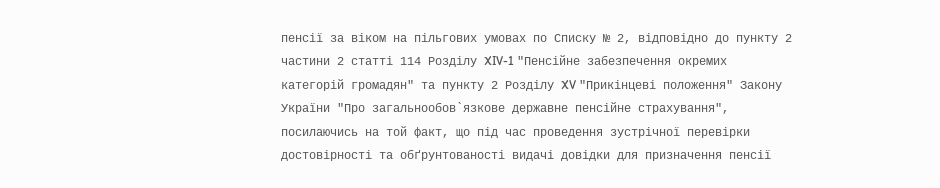пенсії за віком на пільгових умовах по Списку № 2, відповідно до пункту 2 частини 2 статті 114 Розділу XIV-1 "Пенсійне забезпечення окремих категорій громадян" та пункту 2 Розділу XV "Прикінцеві положення" Закону України "Про загальнообов`язкове державне пенсійне страхування", посилаючись на той факт, що під час проведення зустрічної перевірки достовірності та обґрунтованості видачі довідки для призначення пенсії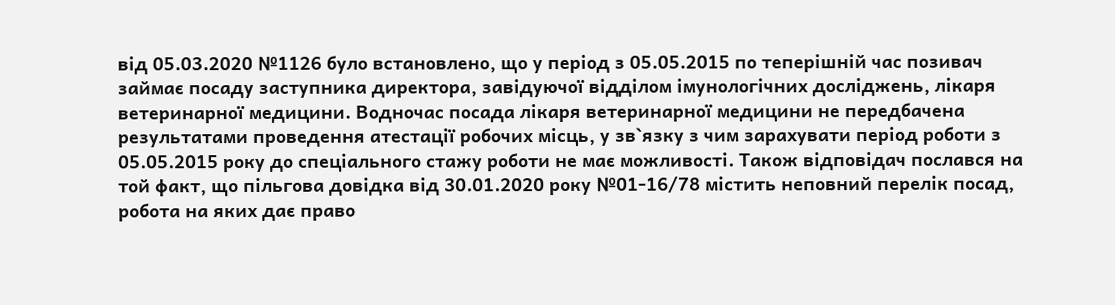від 05.03.2020 №1126 було встановлено, що у період з 05.05.2015 по теперішній час позивач займає посаду заступника директора, завідуючої відділом імунологічних досліджень, лікаря ветеринарної медицини. Водночас посада лікаря ветеринарної медицини не передбачена результатами проведення атестації робочих місць, у зв`язку з чим зарахувати період роботи з 05.05.2015 року до спеціального стажу роботи не має можливості. Також відповідач послався на той факт, що пільгова довідка від 30.01.2020 року №01-16/78 містить неповний перелік посад, робота на яких дає право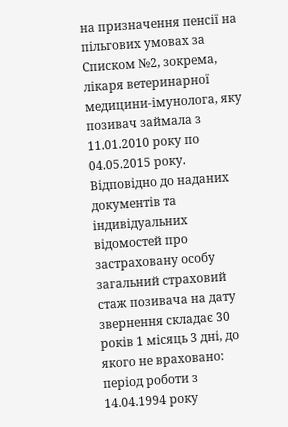на призначення пенсії на пільгових умовах за Списком №2, зокрема, лікаря ветеринарної медицини-імунолога, яку позивач займала з 11.01.2010 року по 04.05.2015 року. Відповідно до наданих документів та індивідуальних відомостей про застраховану особу загальний страховий стаж позивача на дату звернення складає 30 років 1 місяць 3 дні, до якого не враховано: період роботи з 14.04.1994 року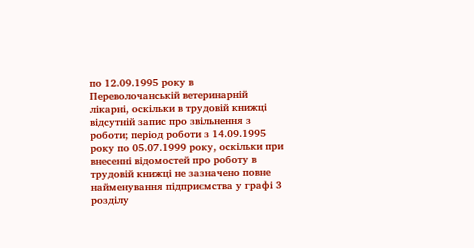по 12.09.1995 року в Переволочанській ветеринарній лікарні, оскільки в трудовій книжці відсутній запис про звільнення з роботи; період роботи з 14.09.1995 року по 05.07.1999 року, оскільки при внесенні відомостей про роботу в трудовій книжці не зазначено повне найменування підприємства у графі 3 розділу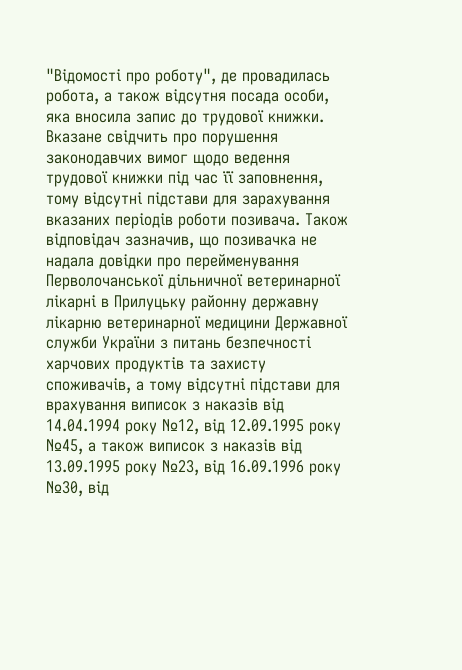"Відомості про роботу", де провадилась робота, а також відсутня посада особи, яка вносила запис до трудової книжки. Вказане свідчить про порушення законодавчих вимог щодо ведення трудової книжки під час її заповнення, тому відсутні підстави для зарахування вказаних періодів роботи позивача. Також відповідач зазначив, що позивачка не надала довідки про перейменування Перволочанської дільничної ветеринарної лікарні в Прилуцьку районну державну лікарню ветеринарної медицини Державної служби України з питань безпечності харчових продуктів та захисту споживачів, а тому відсутні підстави для врахування виписок з наказів від 14.04.1994 року №12, від 12.09.1995 року №45, а також виписок з наказів від 13.09.1995 року №23, від 16.09.1996 року №30, від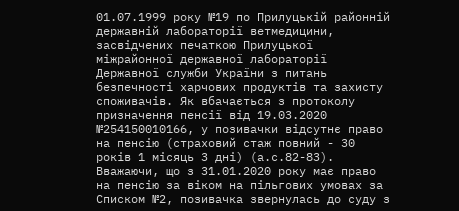01.07.1999 року №19 по Прилуцькій районній державній лабораторії ветмедицини, засвідчених печаткою Прилуцької міжрайонної державної лабораторії Державної служби України з питань безпечності харчових продуктів та захисту споживачів. Як вбачається з протоколу призначення пенсії від 19.03.2020 №254150010166, у позивачки відсутнє право на пенсію (страховий стаж повний - 30 років 1 місяць 3 дні) (а.с.82-83). Вважаючи, що з 31.01.2020 року має право на пенсію за віком на пільгових умовах за Списком №2, позивачка звернулась до суду з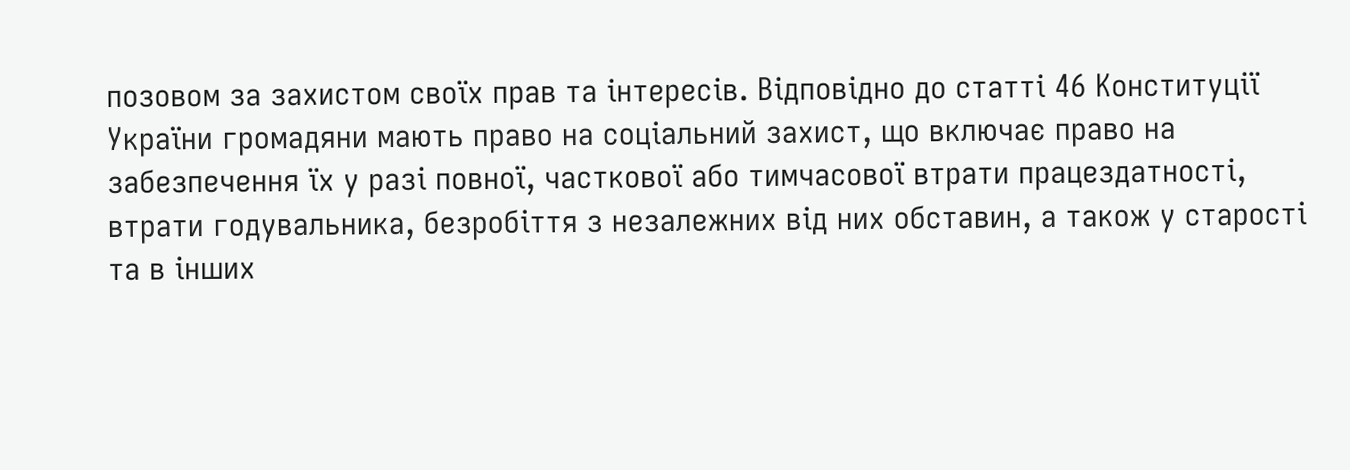позовом за захистом своїх прав та інтересів. Відповідно до статті 46 Конституції України громадяни мають право на соціальний захист, що включає право на забезпечення їх у разі повної, часткової або тимчасової втрати працездатності, втрати годувальника, безробіття з незалежних від них обставин, а також у старості та в інших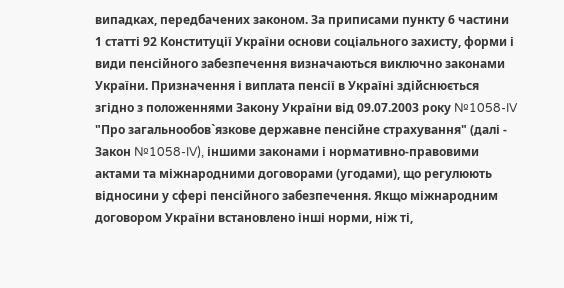випадках, передбачених законом. За приписами пункту 6 частини 1 статті 92 Конституції України основи соціального захисту, форми і види пенсійного забезпечення визначаються виключно законами України. Призначення і виплата пенсії в Україні здійснюється згідно з положеннями Закону України від 09.07.2003 року №1058-IV "Про загальнообов`язкове державне пенсійне страхування" (далі - Закон №1058-IV), іншими законами і нормативно-правовими актами та міжнародними договорами (угодами), що регулюють відносини у сфері пенсійного забезпечення. Якщо міжнародним договором України встановлено інші норми, ніж ті,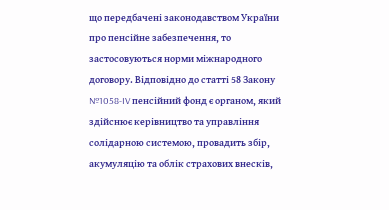що передбачені законодавством України про пенсійне забезпечення, то застосовуються норми міжнародного договору. Відповідно до статті 58 Закону №1058-IV пенсійний фонд є органом, який здійснює керівництво та управління солідарною системою, провадить збір, акумуляцію та облік страхових внесків,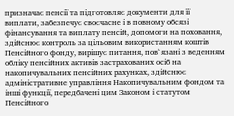призначає пенсії та підготовляє документи для її виплати, забезпечує своєчасне і в повному обсязі фінансування та виплату пенсій, допомоги на поховання, здійснює контроль за цільовим використанням коштів Пенсійного фонду, вирішує питання, пов`язані з веденням обліку пенсійних активів застрахованих осіб на накопичувальних пенсійних рахунках, здійснює адміністративне управління Накопичувальним фондом та інші функції, передбачені цим Законом і статутом Пенсійного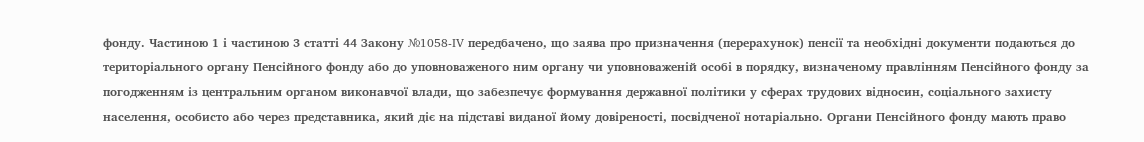фонду. Частиною 1 і частиною 3 статті 44 Закону №1058-IV передбачено, що заява про призначення (перерахунок) пенсії та необхідні документи подаються до територіального органу Пенсійного фонду або до уповноваженого ним органу чи уповноваженій особі в порядку, визначеному правлінням Пенсійного фонду за погодженням із центральним органом виконавчої влади, що забезпечує формування державної політики у сферах трудових відносин, соціального захисту населення, особисто або через представника, який діє на підставі виданої йому довіреності, посвідченої нотаріально. Органи Пенсійного фонду мають право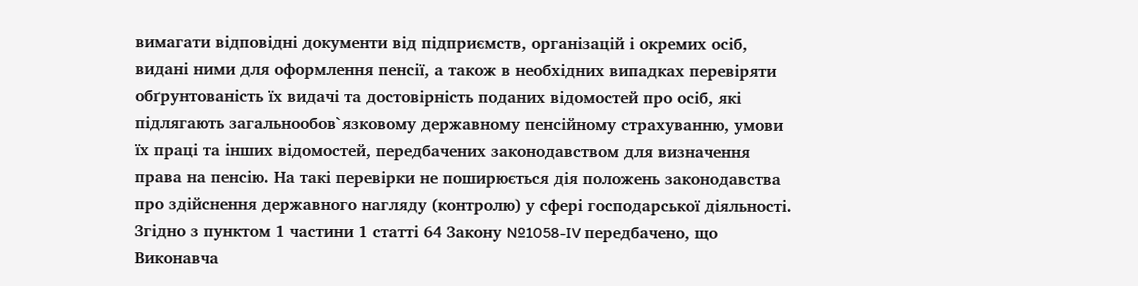вимагати відповідні документи від підприємств, організацій і окремих осіб, видані ними для оформлення пенсії, а також в необхідних випадках перевіряти обґрунтованість їх видачі та достовірність поданих відомостей про осіб, які підлягають загальнообов`язковому державному пенсійному страхуванню, умови їх праці та інших відомостей, передбачених законодавством для визначення права на пенсію. На такі перевірки не поширюється дія положень законодавства про здійснення державного нагляду (контролю) у сфері господарської діяльності. Згідно з пунктом 1 частини 1 статті 64 Закону №1058-IV передбачено, що Виконавча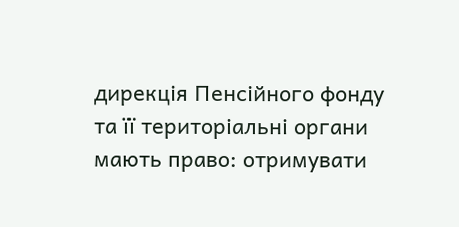дирекція Пенсійного фонду та її територіальні органи мають право: отримувати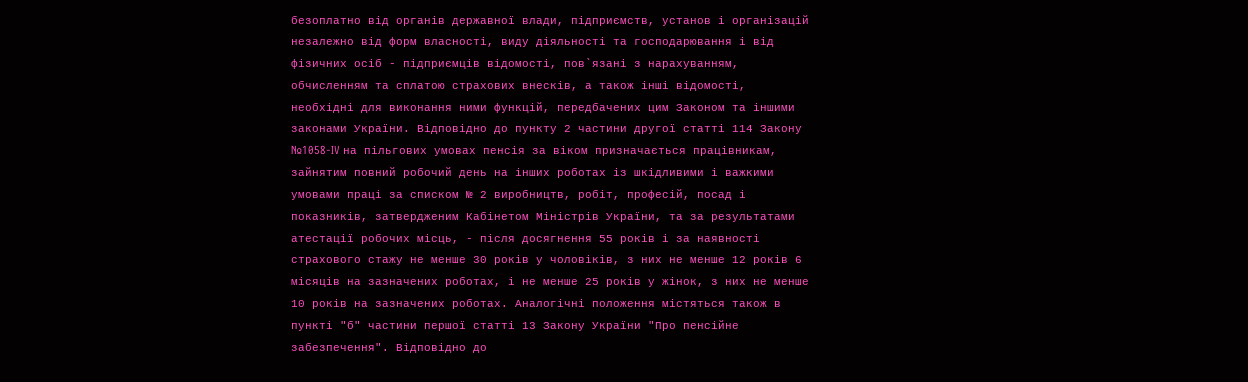безоплатно від органів державної влади, підприємств, установ і організацій незалежно від форм власності, виду діяльності та господарювання і від фізичних осіб - підприємців відомості, пов`язані з нарахуванням, обчисленням та сплатою страхових внесків, а також інші відомості, необхідні для виконання ними функцій, передбачених цим Законом та іншими законами України. Відповідно до пункту 2 частини другої статті 114 Закону №1058-IV на пільгових умовах пенсія за віком призначається працівникам, зайнятим повний робочий день на інших роботах із шкідливими і важкими умовами праці за списком № 2 виробництв, робіт, професій, посад і показників, затвердженим Кабінетом Міністрів України, та за результатами атестації робочих місць, - після досягнення 55 років і за наявності страхового стажу не менше 30 років у чоловіків, з них не менше 12 років 6 місяців на зазначених роботах, і не менше 25 років у жінок, з них не менше 10 років на зазначених роботах. Аналогічні положення містяться також в пункті "б" частини першої статті 13 Закону України "Про пенсійне забезпечення". Відповідно до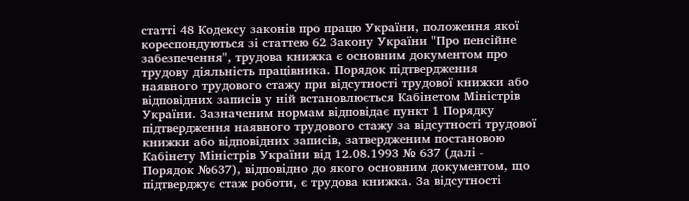статті 48 Кодексу законів про працю України, положення якої кореспондуються зі статтею 62 Закону України "Про пенсійне забезпечення", трудова книжка є основним документом про трудову діяльність працівника. Порядок підтвердження наявного трудового стажу при відсутності трудової книжки або відповідних записів у ній встановлюється Кабінетом Міністрів України. Зазначеним нормам відповідає пункт 1 Порядку підтвердження наявного трудового стажу за відсутності трудової книжки або відповідних записів, затвердженим постановою Кабінету Міністрів України від 12.08.1993 № 637 (далі - Порядок №637), відповідно до якого основним документом, що підтверджує стаж роботи, є трудова книжка. За відсутності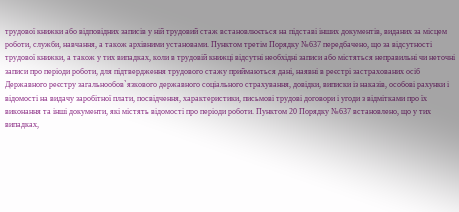трудової книжки або відповідних записів у ній трудовий стаж встановлюється на підставі інших документів, виданих за місцем роботи, служби, навчання, а також архівними установами. Пунктом третім Порядку №637 передбачено, що за відсутності трудової книжки, а також у тих випадках, коли в трудовій книжці відсутні необхідні записи або містяться неправильні чи неточні записи про періоди роботи, для підтвердження трудового стажу приймаються дані, наявні в реєстрі застрахованих осіб Державного реєстру загальнообов`язкового державного соціального страхування, довідки, виписки із наказів, особові рахунки і відомості на видачу заробітної плати, посвідчення, характеристики, письмові трудові договори і угоди з відмітками про їх виконання та інші документи, які містять відомості про періоди роботи. Пунктом 20 Порядку №637 встановлено, що у тих випадках,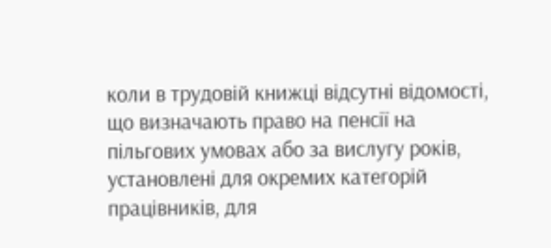коли в трудовій книжці відсутні відомості, що визначають право на пенсії на пільгових умовах або за вислугу років, установлені для окремих категорій працівників, для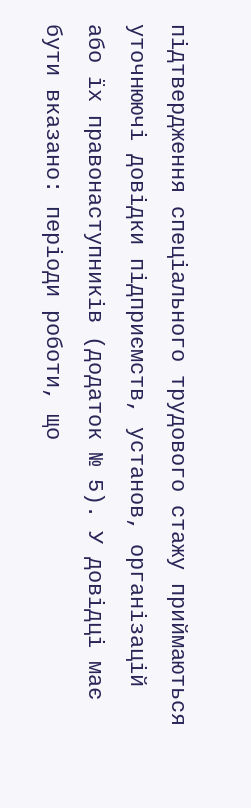підтвердження спеціального трудового стажу приймаються уточнюючі довідки підприємств, установ, організацій або їх правонаступників (додаток № 5). У довідці має бути вказано: періоди роботи, що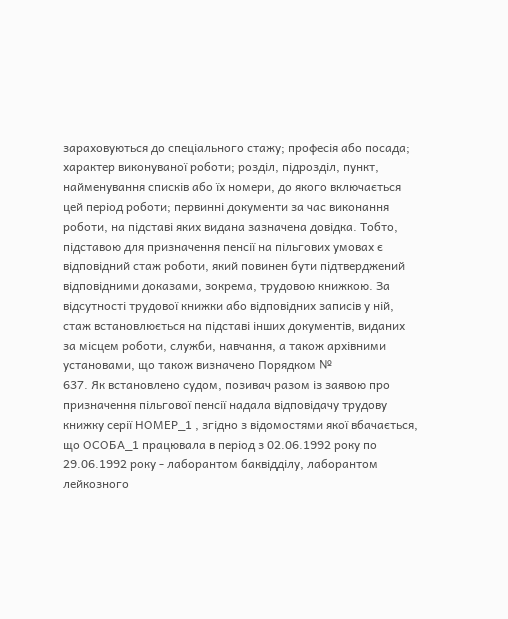зараховуються до спеціального стажу; професія або посада; характер виконуваної роботи; розділ, підрозділ, пункт, найменування списків або їх номери, до якого включається цей період роботи; первинні документи за час виконання роботи, на підставі яких видана зазначена довідка. Тобто, підставою для призначення пенсії на пільгових умовах є відповідний стаж роботи, який повинен бути підтверджений відповідними доказами, зокрема, трудовою книжкою. За відсутності трудової книжки або відповідних записів у ній, стаж встановлюється на підставі інших документів, виданих за місцем роботи, служби, навчання, а також архівними установами, що також визначено Порядком №
637. Як встановлено судом, позивач разом із заявою про призначення пільгової пенсії надала відповідачу трудову книжку серії НОМЕР_1 , згідно з відомостями якої вбачається, що ОСОБА_1 працювала в період з 02.06.1992 року по 29.06.1992 року - лаборантом баквідділу, лаборантом лейкозного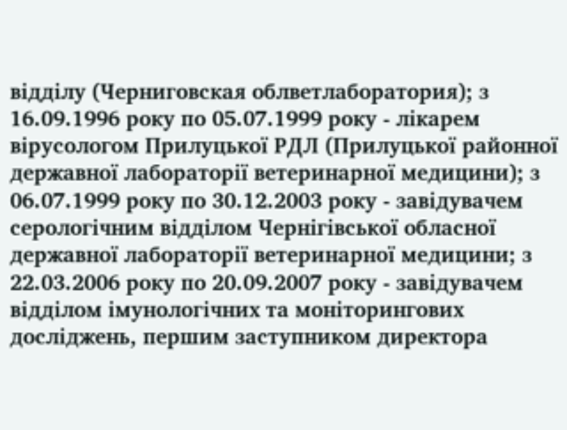відділу (Черниговская облветлаборатория); з 16.09.1996 року по 05.07.1999 року - лікарем вірусологом Прилуцької РДЛ (Прилуцької районної державної лабораторії ветеринарної медицини); з 06.07.1999 року по 30.12.2003 року - завідувачем серологічним відділом Чернігівської обласної державної лабораторії ветеринарної медицини; з 22.03.2006 року по 20.09.2007 року - завідувачем відділом імунологічних та моніторингових досліджень, першим заступником директора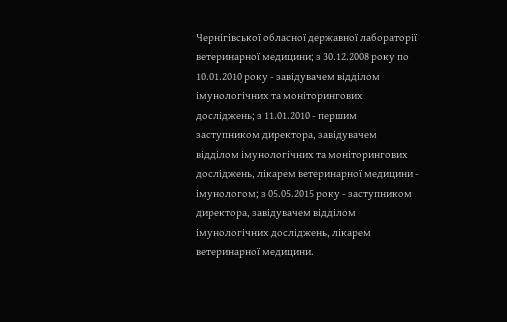Чернігівської обласної державної лабораторії ветеринарної медицини; з 30.12.2008 року по 10.01.2010 року - завідувачем відділом імунологічних та моніторингових досліджень; з 11.01.2010 - першим заступником директора, завідувачем відділом імунологічних та моніторингових досліджень, лікарем ветеринарної медицини - імунологом; з 05.05.2015 року - заступником директора, завідувачем відділом імунологічних досліджень, лікарем ветеринарної медицини.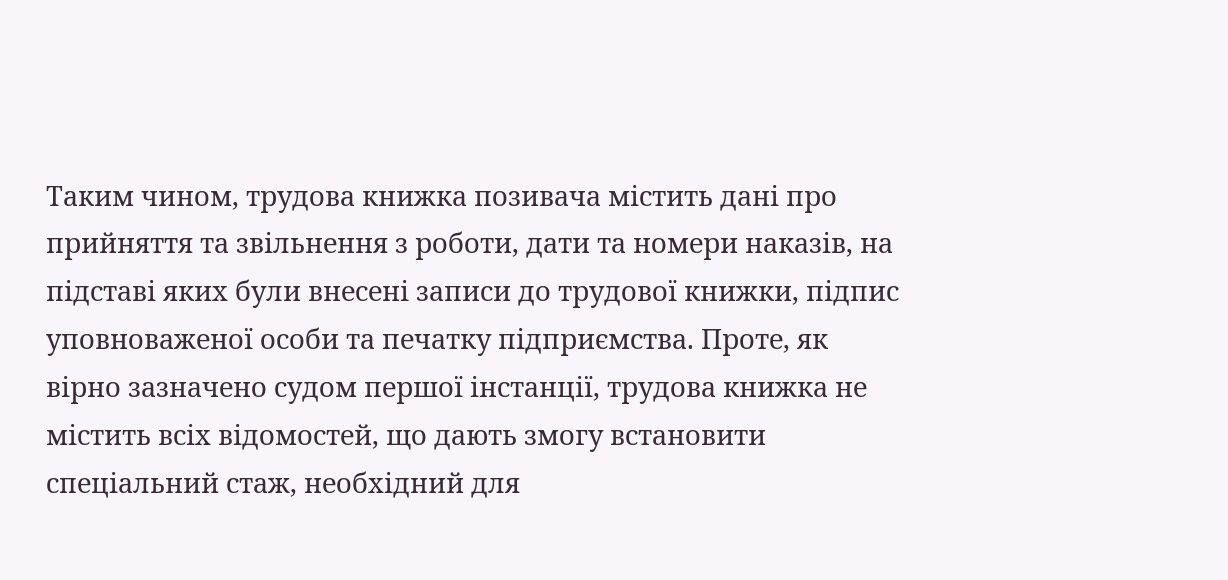Таким чином, трудова книжка позивача містить дані про прийняття та звільнення з роботи, дати та номери наказів, на підставі яких були внесені записи до трудової книжки, підпис уповноваженої особи та печатку підприємства. Проте, як вірно зазначено судом першої інстанції, трудова книжка не містить всіх відомостей, що дають змогу встановити спеціальний стаж, необхідний для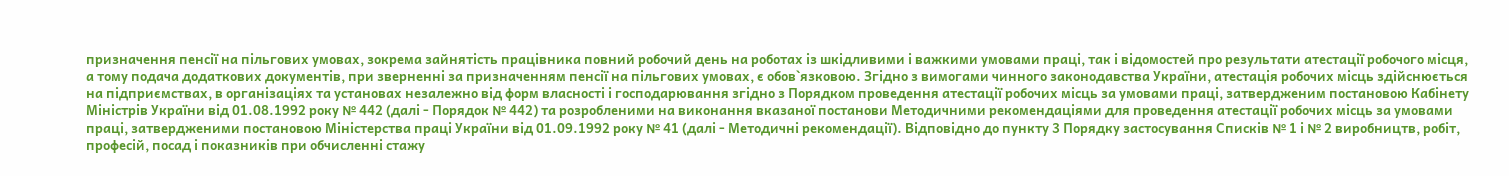призначення пенсії на пільгових умовах, зокрема зайнятість працівника повний робочий день на роботах із шкідливими і важкими умовами праці, так і відомостей про результати атестації робочого місця, а тому подача додаткових документів, при зверненні за призначенням пенсії на пільгових умовах, є обов`язковою. Згідно з вимогами чинного законодавства України, атестація робочих місць здійснюється на підприємствах, в організаціях та установах незалежно від форм власності і господарювання згідно з Порядком проведення атестації робочих місць за умовами праці, затвердженим постановою Кабінету Міністрів України від 01.08.1992 року № 442 (далі - Порядок № 442) та розробленими на виконання вказаної постанови Методичними рекомендаціями для проведення атестації робочих місць за умовами праці, затвердженими постановою Міністерства праці України від 01.09.1992 року № 41 (далі - Методичні рекомендації). Відповідно до пункту 3 Порядку застосування Списків № 1 і № 2 виробництв, робіт, професій, посад і показників при обчисленні стажу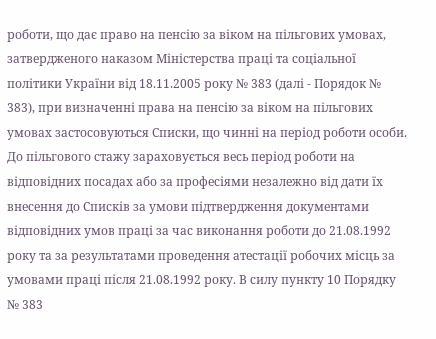роботи, що дає право на пенсію за віком на пільгових умовах, затвердженого наказом Міністерства праці та соціальної політики України від 18.11.2005 року № 383 (далі - Порядок № 383), при визначенні права на пенсію за віком на пільгових умовах застосовуються Списки, що чинні на період роботи особи. До пільгового стажу зараховується весь період роботи на відповідних посадах або за професіями незалежно від дати їх внесення до Списків за умови підтвердження документами відповідних умов праці за час виконання роботи до 21.08.1992 року та за результатами проведення атестації робочих місць за умовами праці після 21.08.1992 року. В силу пункту 10 Порядку № 383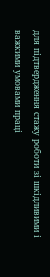для підтвердження стажу роботи зі шкідливими і важкими умовами праці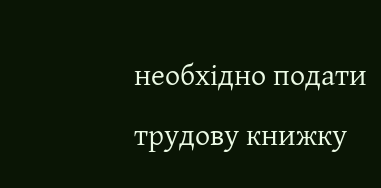необхідно подати трудову книжку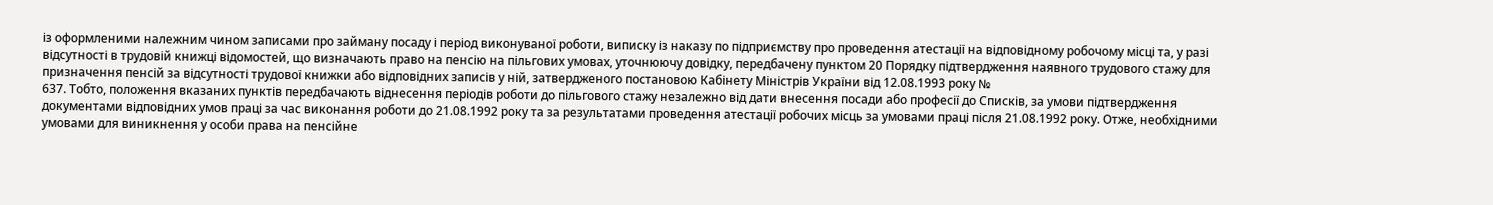із оформленими належним чином записами про займану посаду і період виконуваної роботи, виписку із наказу по підприємству про проведення атестації на відповідному робочому місці та, у разі відсутності в трудовій книжці відомостей, що визначають право на пенсію на пільгових умовах, уточнюючу довідку, передбачену пунктом 20 Порядку підтвердження наявного трудового стажу для призначення пенсій за відсутності трудової книжки або відповідних записів у ній, затвердженого постановою Кабінету Міністрів України від 12.08.1993 року №
637. Тобто, положення вказаних пунктів передбачають віднесення періодів роботи до пільгового стажу незалежно від дати внесення посади або професії до Списків, за умови підтвердження документами відповідних умов праці за час виконання роботи до 21.08.1992 року та за результатами проведення атестації робочих місць за умовами праці після 21.08.1992 року. Отже, необхідними умовами для виникнення у особи права на пенсійне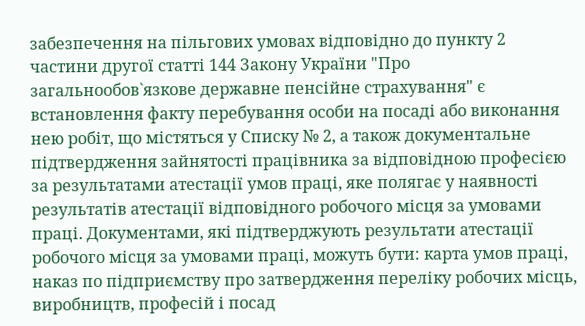забезпечення на пільгових умовах відповідно до пункту 2 частини другої статті 144 Закону України "Про загальнообов`язкове державне пенсійне страхування" є встановлення факту перебування особи на посаді або виконання нею робіт, що містяться у Списку № 2, а також документальне підтвердження зайнятості працівника за відповідною професією за результатами атестації умов праці, яке полягає у наявності результатів атестації відповідного робочого місця за умовами праці. Документами, які підтверджують результати атестації робочого місця за умовами праці, можуть бути: карта умов праці, наказ по підприємству про затвердження переліку робочих місць, виробництв, професій і посад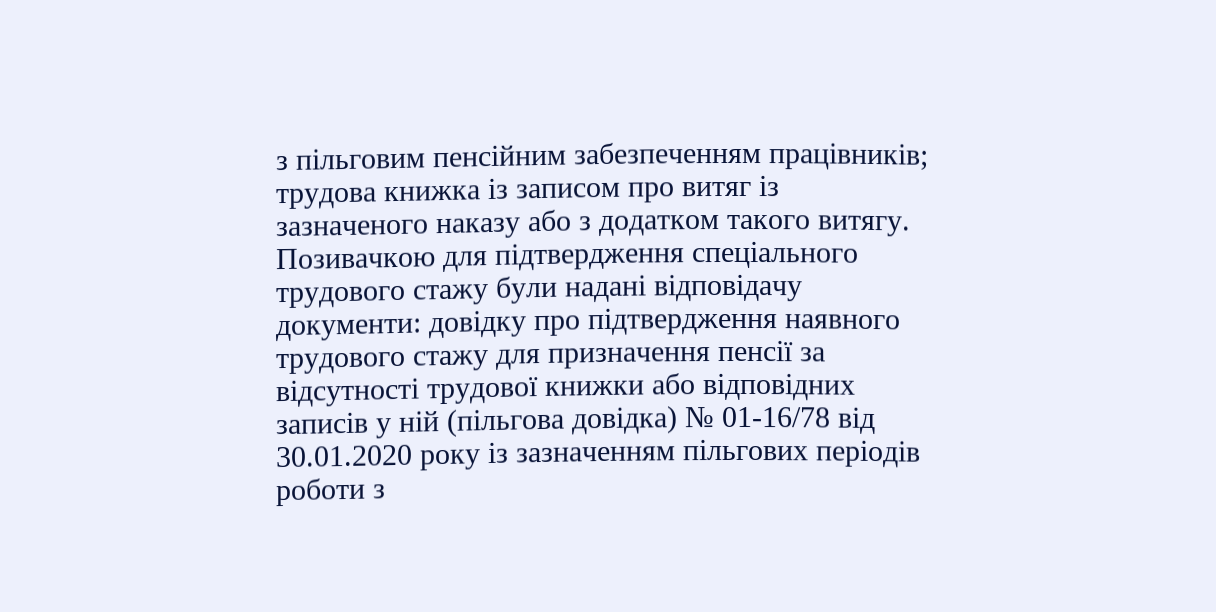з пільговим пенсійним забезпеченням працівників; трудова книжка із записом про витяг із зазначеного наказу або з додатком такого витягу. Позивачкою для підтвердження спеціального трудового стажу були надані відповідачу документи: довідку про підтвердження наявного трудового стажу для призначення пенсії за відсутності трудової книжки або відповідних записів у ній (пільгова довідка) № 01-16/78 від 30.01.2020 року із зазначенням пільгових періодів роботи з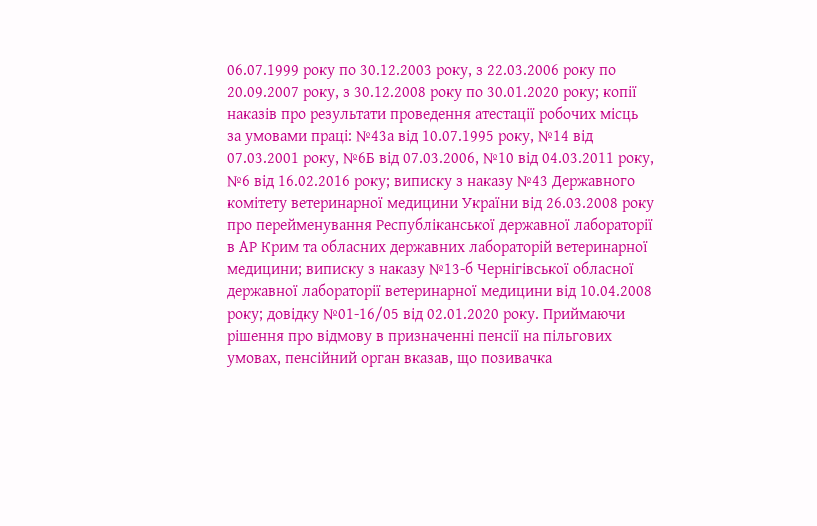06.07.1999 року по 30.12.2003 року, з 22.03.2006 року по 20.09.2007 року, з 30.12.2008 року по 30.01.2020 року; копії наказів про результати проведення атестації робочих місць за умовами праці: №43а від 10.07.1995 року, №14 від 07.03.2001 року, №6Б від 07.03.2006, №10 від 04.03.2011 року, №6 від 16.02.2016 року; виписку з наказу №43 Державного комітету ветеринарної медицини України від 26.03.2008 року про перейменування Республіканської державної лабораторії в АР Крим та обласних державних лабораторій ветеринарної медицини; виписку з наказу №13-б Чернігівської обласної державної лабораторії ветеринарної медицини від 10.04.2008 року; довідку №01-16/05 від 02.01.2020 року. Приймаючи рішення про відмову в призначенні пенсії на пільгових умовах, пенсійний орган вказав, що позивачка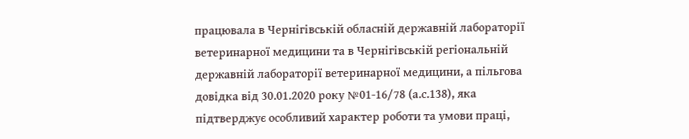працювала в Чернігівській обласній державній лабораторії ветеринарної медицини та в Чернігівській регіональній державній лабораторії ветеринарної медицини, а пільгова довідка від 30.01.2020 року №01-16/78 (а.с.138), яка підтверджує особливий характер роботи та умови праці,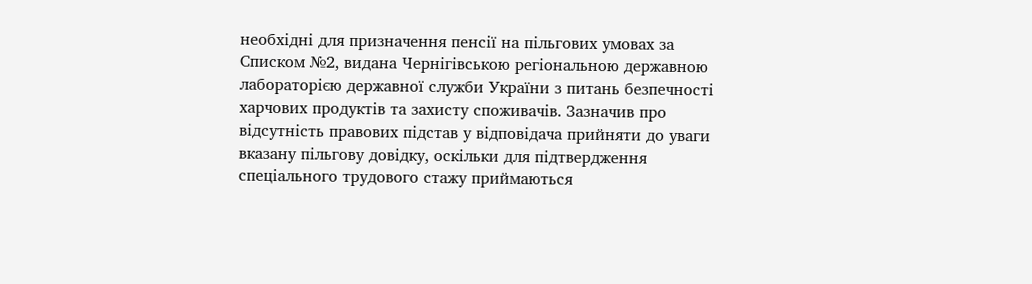необхідні для призначення пенсії на пільгових умовах за Списком №2, видана Чернігівською регіональною державною лабораторією державної служби України з питань безпечності харчових продуктів та захисту споживачів. Зазначив про відсутність правових підстав у відповідача прийняти до уваги вказану пільгову довідку, оскільки для підтвердження спеціального трудового стажу приймаються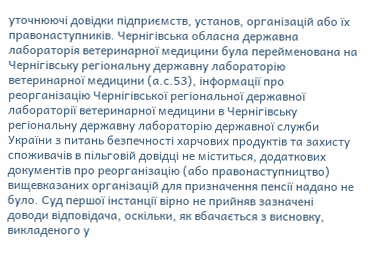уточнюючі довідки підприємств, установ, організацій або їх правонаступників. Чернігівська обласна державна лабораторія ветеринарної медицини була перейменована на Чернігівську регіональну державну лабораторію ветеринарної медицини (а.с.53), інформації про реорганізацію Чернігівської регіональної державної лабораторії ветеринарної медицини в Чернігівську регіональну державну лабораторію державної служби України з питань безпечності харчових продуктів та захисту споживачів в пільговій довідці не міститься, додаткових документів про реорганізацію (або правонаступництво) вищевказаних організацій для призначення пенсії надано не було. Суд першої інстанції вірно не прийняв зазначені доводи відповідача, оскільки, як вбачається з висновку, викладеного у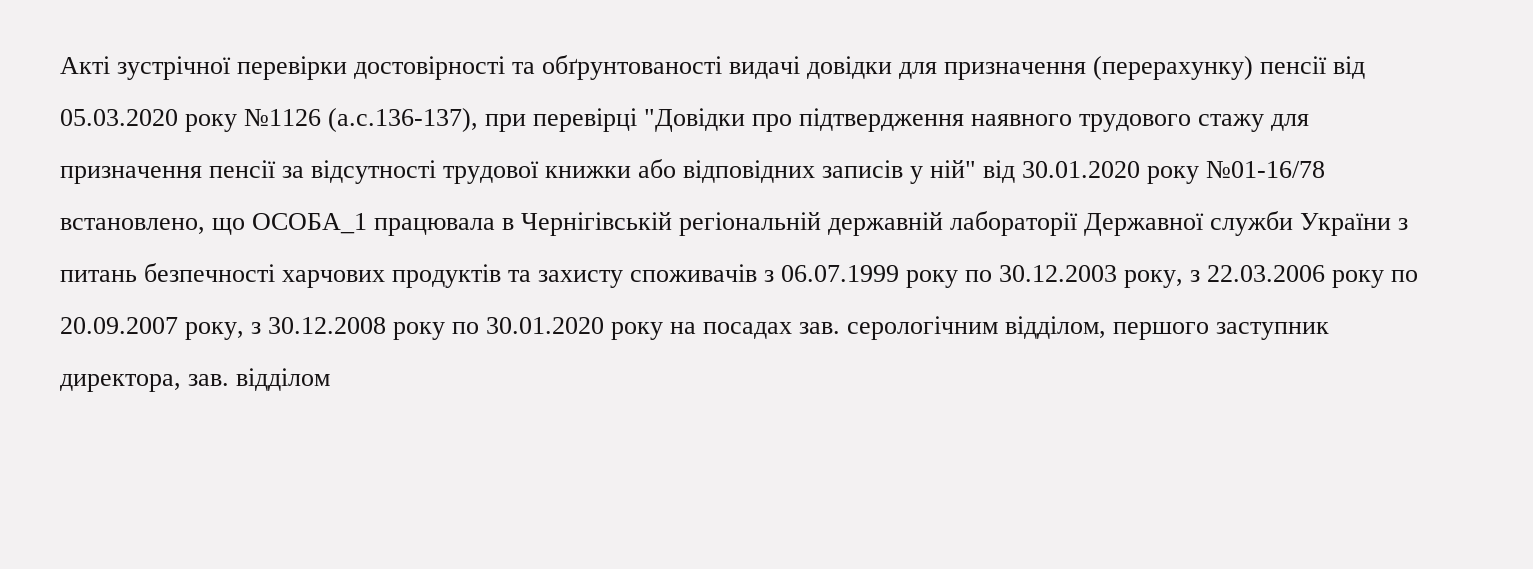Акті зустрічної перевірки достовірності та обґрунтованості видачі довідки для призначення (перерахунку) пенсії від 05.03.2020 року №1126 (а.с.136-137), при перевірці "Довідки про підтвердження наявного трудового стажу для призначення пенсії за відсутності трудової книжки або відповідних записів у ній" від 30.01.2020 року №01-16/78 встановлено, що ОСОБА_1 працювала в Чернігівській регіональній державній лабораторії Державної служби України з питань безпечності харчових продуктів та захисту споживачів з 06.07.1999 року по 30.12.2003 року, з 22.03.2006 року по 20.09.2007 року, з 30.12.2008 року по 30.01.2020 року на посадах зав. серологічним відділом, першого заступник директора, зав. відділом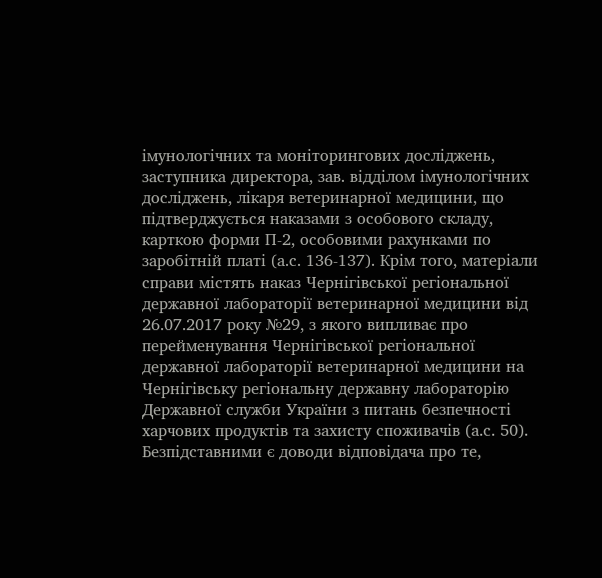імунологічних та моніторингових досліджень, заступника директора, зав. відділом імунологічних досліджень, лікаря ветеринарної медицини, що підтверджується наказами з особового складу, карткою форми П-2, особовими рахунками по заробітній платі (а.с. 136-137). Крім того, матеріали справи містять наказ Чернігівської регіональної державної лабораторії ветеринарної медицини від 26.07.2017 року №29, з якого випливає про перейменування Чернігівської регіональної державної лабораторії ветеринарної медицини на Чернігівську регіональну державну лабораторію Державної служби України з питань безпечності харчових продуктів та захисту споживачів (а.с. 50). Безпідставними є доводи відповідача про те,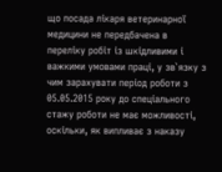що посада лікаря ветеринарної медицини не передбачена в переліку робіт із шкідливими і важкими умовами праці, у зв`язку з чим зарахувати період роботи з 05.05.2015 року до спеціального стажу роботи не має можливості, оскільки, як випливає з наказу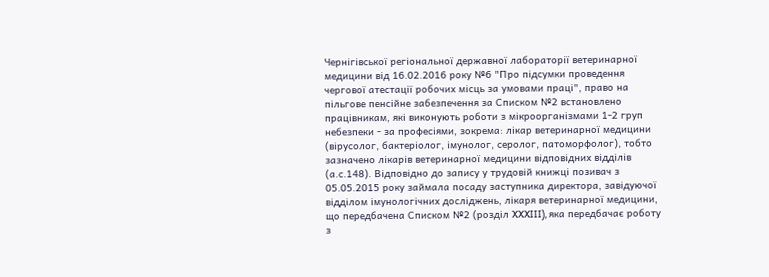Чернігівської регіональної державної лабораторії ветеринарної медицини від 16.02.2016 року №6 "Про підсумки проведення чергової атестації робочих місць за умовами праці", право на пільгове пенсійне забезпечення за Списком №2 встановлено працівникам, які виконують роботи з мікроорганізмами 1-2 груп небезпеки - за професіями, зокрема: лікар ветеринарної медицини (вірусолог, бактеріолог, імунолог, серолог, патоморфолог), тобто зазначено лікарів ветеринарної медицини відповідних відділів (а.с.148). Відповідно до запису у трудовій книжці позивач з 05.05.2015 року займала посаду заступника директора, завідуючої відділом імунологічних досліджень, лікаря ветеринарної медицини, що передбачена Списком №2 (розділ XXXIII), яка передбачає роботу з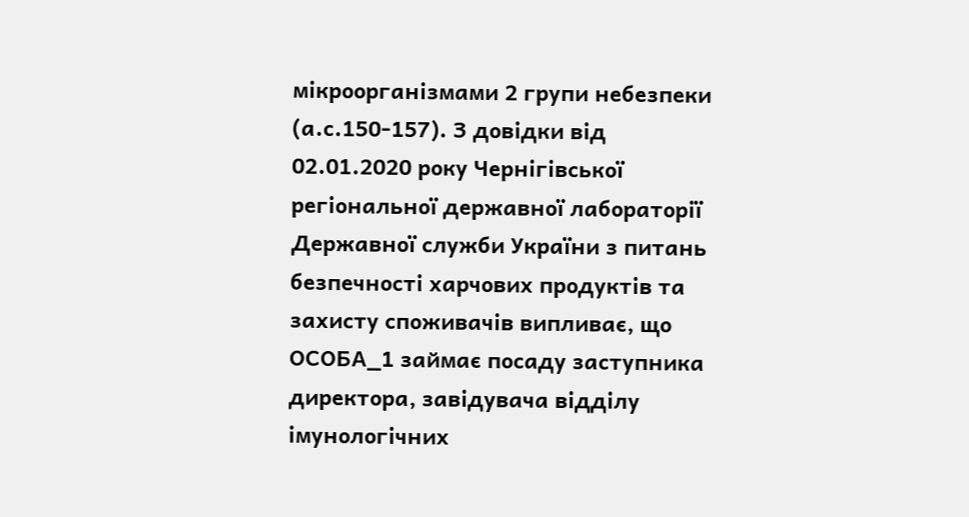мікроорганізмами 2 групи небезпеки (а.с.150-157). З довідки від 02.01.2020 року Чернігівської регіональної державної лабораторії Державної служби України з питань безпечності харчових продуктів та захисту споживачів випливає, що ОСОБА_1 займає посаду заступника директора, завідувача відділу імунологічних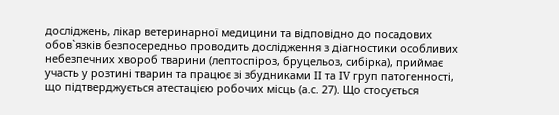досліджень, лікар ветеринарної медицини та відповідно до посадових обов`язків безпосередньо проводить дослідження з діагностики особливих небезпечних хвороб тварини (лептоспіроз, бруцельоз, сибірка), приймає участь у розтині тварин та працює зі збудниками II та IV груп патогенності, що підтверджується атестацією робочих місць (а.с. 27). Що стосується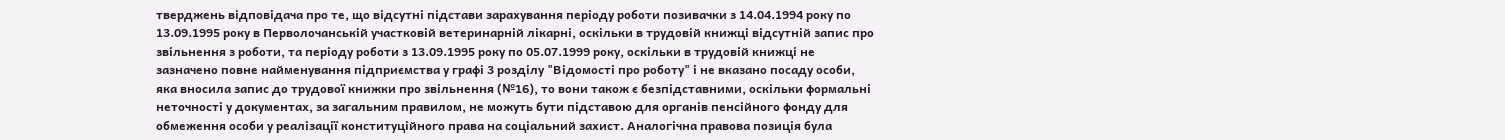тверджень відповідача про те, що відсутні підстави зарахування періоду роботи позивачки з 14.04.1994 року по 13.09.1995 року в Перволочанській участковій ветеринарній лікарні, оскільки в трудовій книжці відсутній запис про звільнення з роботи, та періоду роботи з 13.09.1995 року по 05.07.1999 року, оскільки в трудовій книжці не зазначено повне найменування підприємства у графі 3 розділу "Відомості про роботу" і не вказано посаду особи, яка вносила запис до трудової книжки про звільнення (№16), то вони також є безпідставними, оскільки формальні неточності у документах, за загальним правилом, не можуть бути підставою для органів пенсійного фонду для обмеження особи у реалізації конституційного права на соціальний захист. Аналогічна правова позиція була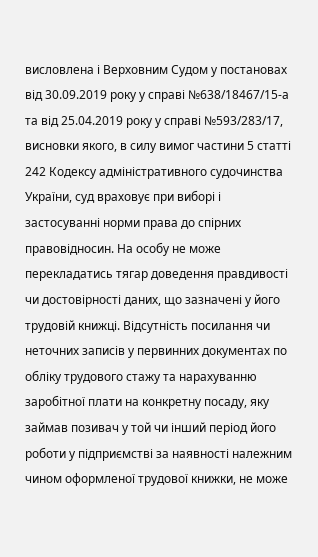висловлена і Верховним Судом у постановах від 30.09.2019 року у справі №638/18467/15-а та від 25.04.2019 року у справі №593/283/17, висновки якого, в силу вимог частини 5 статті 242 Кодексу адміністративного судочинства України, суд враховує при виборі і застосуванні норми права до спірних правовідносин. На особу не може перекладатись тягар доведення правдивості чи достовірності даних, що зазначені у його трудовій книжці. Відсутність посилання чи неточних записів у первинних документах по обліку трудового стажу та нарахуванню заробітної плати на конкретну посаду, яку займав позивач у той чи інший період його роботи у підприємстві за наявності належним чином оформленої трудової книжки, не може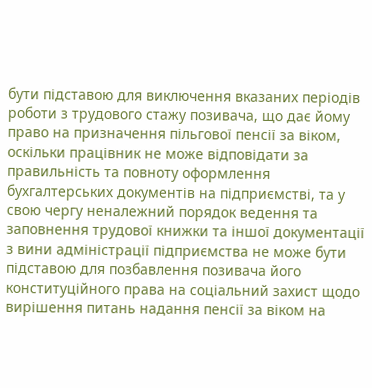бути підставою для виключення вказаних періодів роботи з трудового стажу позивача, що дає йому право на призначення пільгової пенсії за віком, оскільки працівник не може відповідати за правильність та повноту оформлення бухгалтерських документів на підприємстві, та у свою чергу неналежний порядок ведення та заповнення трудової книжки та іншої документації з вини адміністрації підприємства не може бути підставою для позбавлення позивача його конституційного права на соціальний захист щодо вирішення питань надання пенсії за віком на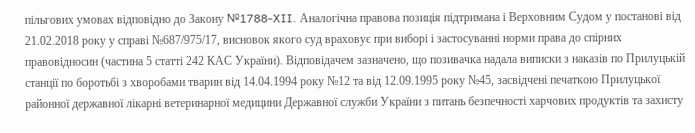пільгових умовах відповідно до Закону №1788-XII. Аналогічна правова позиція підтримана і Верховним Судом у постанові від 21.02.2018 року у справі №687/975/17, висновок якого суд враховує при виборі і застосуванні норми права до спірних правовідносин (частина 5 статті 242 КАС України). Відповідачем зазначено, що позивачка надала виписки з наказів по Прилуцькій станції по боротьбі з хворобами тварин від 14.04.1994 року №12 та від 12.09.1995 року №45, засвідчені печаткою Прилуцької районної державної лікарні ветеринарної медицини Державної служби України з питань безпечності харчових продуктів та захисту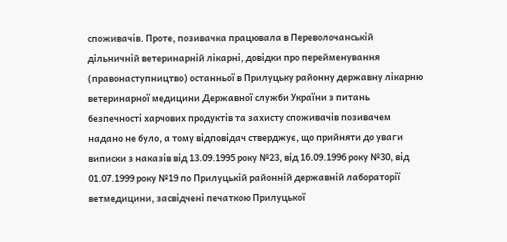споживачів. Проте, позивачка працювала в Переволочанській дільничній ветеринарній лікарні, довідки про перейменування (правонаступництво) останньої в Прилуцьку районну державну лікарню ветеринарної медицини Державної служби України з питань безпечності харчових продуктів та захисту споживачів позивачем надано не було, а тому відповідач стверджує, що прийняти до уваги виписки з наказів від 13.09.1995 року №23, від 16.09.1996 року №30, від 01.07.1999 року №19 по Прилуцькій районній державній лабораторії ветмедицини, засвідчені печаткою Прилуцької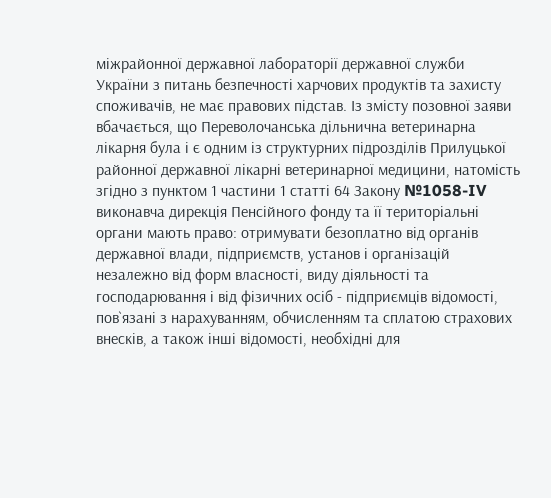міжрайонної державної лабораторії державної служби України з питань безпечності харчових продуктів та захисту споживачів, не має правових підстав. Із змісту позовної заяви вбачається, що Переволочанська дільнична ветеринарна лікарня була і є одним із структурних підрозділів Прилуцької районної державної лікарні ветеринарної медицини, натомість згідно з пунктом 1 частини 1 статті 64 Закону №1058-IV виконавча дирекція Пенсійного фонду та її територіальні органи мають право: отримувати безоплатно від органів державної влади, підприємств, установ і організацій незалежно від форм власності, виду діяльності та господарювання і від фізичних осіб - підприємців відомості, пов`язані з нарахуванням, обчисленням та сплатою страхових внесків, а також інші відомості, необхідні для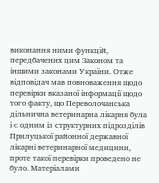виконання ними функцій, передбачених цим Законом та іншими законами України. Отже відповідач мав повноваження щодо перевірки вказаної інформації щодо того факту, що Переволочанська дільнична ветеринарна лікарня була і є одним із структурних підрозділів Прилуцької районної державної лікарні ветеринарної медицини, проте такої перевірки проведено не було. Матеріалами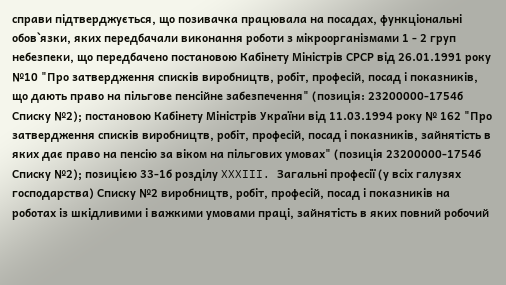справи підтверджується, що позивачка працювала на посадах, функціональні обов`язки, яких передбачали виконання роботи з мікроорганізмами 1 - 2 груп небезпеки, що передбачено постановою Кабінету Міністрів СРСР від 26.01.1991 року №10 "Про затвердження списків виробництв, робіт, професій, посад і показників, що дають право на пільгове пенсійне забезпечення" (позиція: 23200000-1754б Списку №2); постановою Кабінету Міністрів України від 11.03.1994 року № 162 "Про затвердження списків виробництв, робіт, професій, посад і показників, зайнятість в яких дає право на пенсію за віком на пільгових умовах" (позиція 23200000-1754б Списку №2); позицією 33-1б розділу XXXIII. Загальні професії (у всіх галузях господарства) Списку №2 виробництв, робіт, професій, посад і показників на роботах із шкідливими і важкими умовами праці, зайнятість в яких повний робочий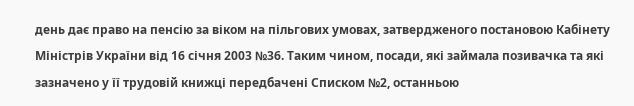день дає право на пенсію за віком на пільгових умовах, затвердженого постановою Кабінету Міністрів України від 16 січня 2003 №36. Таким чином, посади, які займала позивачка та які зазначено у її трудовій книжці передбачені Списком №2, останньою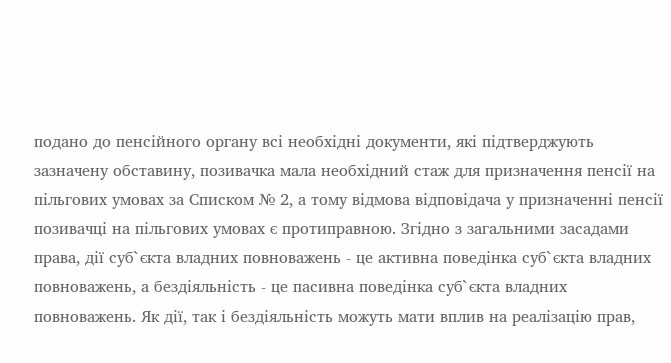подано до пенсійного органу всі необхідні документи, які підтверджують зазначену обставину, позивачка мала необхідний стаж для призначення пенсії на пільгових умовах за Списком № 2, а тому відмова відповідача у призначенні пенсії позивачці на пільгових умовах є протиправною. Згідно з загальними засадами права, дії суб`єкта владних повноважень - це активна поведінка суб`єкта владних повноважень, а бездіяльність - це пасивна поведінка суб`єкта владних повноважень. Як дії, так і бездіяльність можуть мати вплив на реалізацію прав,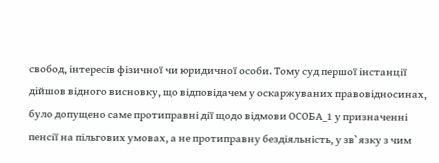свобод, інтересів фізичної чи юридичної особи. Тому суд першої інстанції дійшов відного висновку, що відповідачем у оскаржуваних правовідносинах, було допущено саме протиправні дії щодо відмови ОСОБА_1 у призначенні пенсії на пільгових умовах, а не протиправну бездіяльність, у зв`язку з чим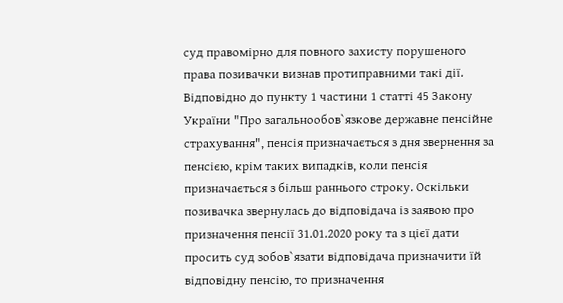суд правомірно для повного захисту порушеного права позивачки визнав протиправними такі дії. Відповідно до пункту 1 частини 1 статті 45 Закону України "Про загальнообов`язкове державне пенсійне страхування", пенсія призначається з дня звернення за пенсією, крім таких випадків, коли пенсія призначається з більш раннього строку. Оскільки позивачка звернулась до відповідача із заявою про призначення пенсії 31.01.2020 року та з цієї дати просить суд зобов`язати відповідача призначити їй відповідну пенсію, то призначення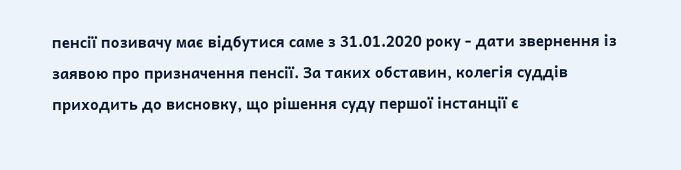пенсії позивачу має відбутися саме з 31.01.2020 року - дати звернення із заявою про призначення пенсії. За таких обставин, колегія суддів приходить до висновку, що рішення суду першої інстанції є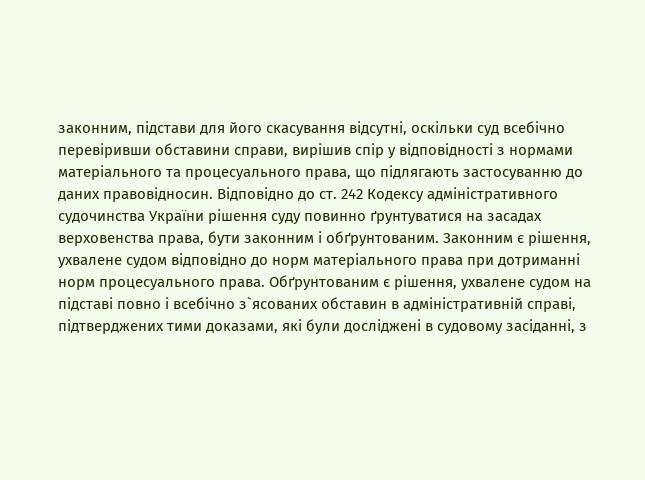законним, підстави для його скасування відсутні, оскільки суд всебічно перевіривши обставини справи, вирішив спір у відповідності з нормами матеріального та процесуального права, що підлягають застосуванню до даних правовідносин. Відповідно до ст. 242 Кодексу адміністративного судочинства України рішення суду повинно ґрунтуватися на засадах верховенства права, бути законним і обґрунтованим. Законним є рішення, ухвалене судом відповідно до норм матеріального права при дотриманні норм процесуального права. Обґрунтованим є рішення, ухвалене судом на підставі повно і всебічно з`ясованих обставин в адміністративній справі, підтверджених тими доказами, які були досліджені в судовому засіданні, з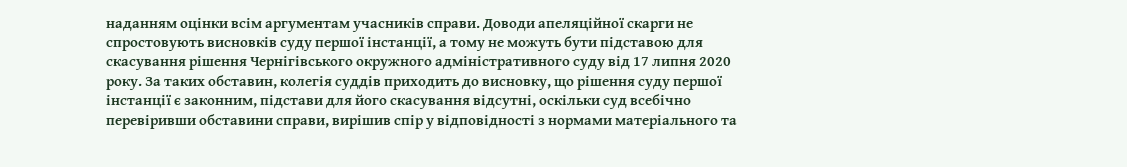наданням оцінки всім аргументам учасників справи. Доводи апеляційної скарги не спростовують висновків суду першої інстанції, а тому не можуть бути підставою для скасування рішення Чернігівського окружного адміністративного суду від 17 липня 2020 року. За таких обставин, колегія суддів приходить до висновку, що рішення суду першої інстанції є законним, підстави для його скасування відсутні, оскільки суд всебічно перевіривши обставини справи, вирішив спір у відповідності з нормами матеріального та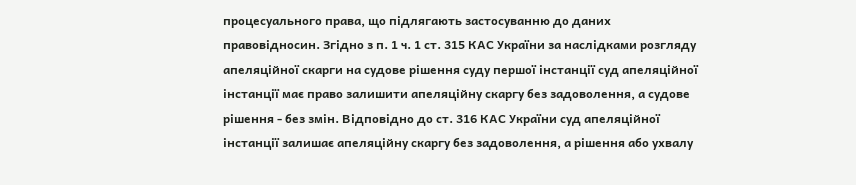процесуального права, що підлягають застосуванню до даних правовідносин. Згідно з п. 1 ч. 1 ст. 315 КАС України за наслідками розгляду апеляційної скарги на судове рішення суду першої інстанції суд апеляційної інстанції має право залишити апеляційну скаргу без задоволення, а судове рішення - без змін. Відповідно до ст. 316 КАС України суд апеляційної інстанції залишає апеляційну скаргу без задоволення, а рішення або ухвалу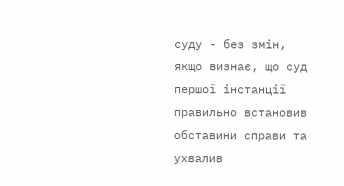суду - без змін, якщо визнає, що суд першої інстанції правильно встановив обставини справи та ухвалив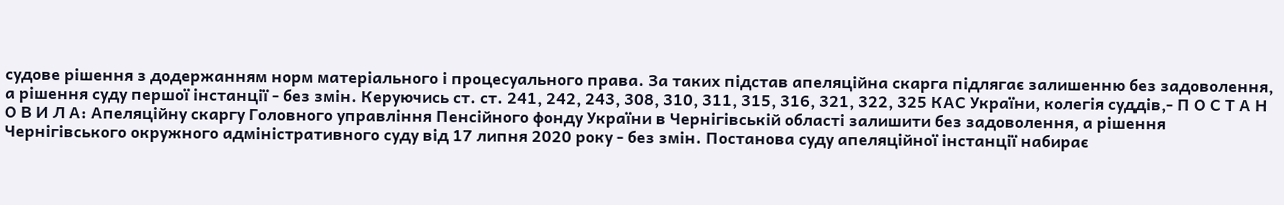судове рішення з додержанням норм матеріального і процесуального права. За таких підстав апеляційна скарга підлягає залишенню без задоволення, а рішення суду першої інстанції - без змін. Керуючись ст. ст. 241, 242, 243, 308, 310, 311, 315, 316, 321, 322, 325 КАС України, колегія суддів,- П О С Т А Н О В И Л А: Апеляційну скаргу Головного управління Пенсійного фонду України в Чернігівській області залишити без задоволення, а рішення Чернігівського окружного адміністративного суду від 17 липня 2020 року - без змін. Постанова суду апеляційної інстанції набирає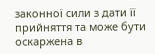законної сили з дати її прийняття та може бути оскаржена в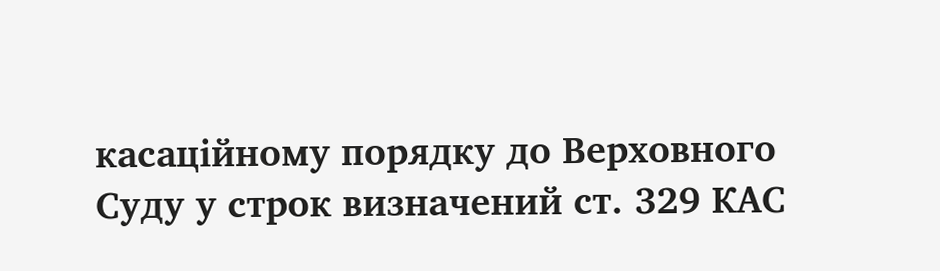касаційному порядку до Верховного Суду у строк визначений ст. 329 КАС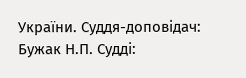України. Суддя-доповідач: Бужак Н.П. Судді: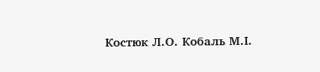Костюк Л.О. Кобаль М.І.